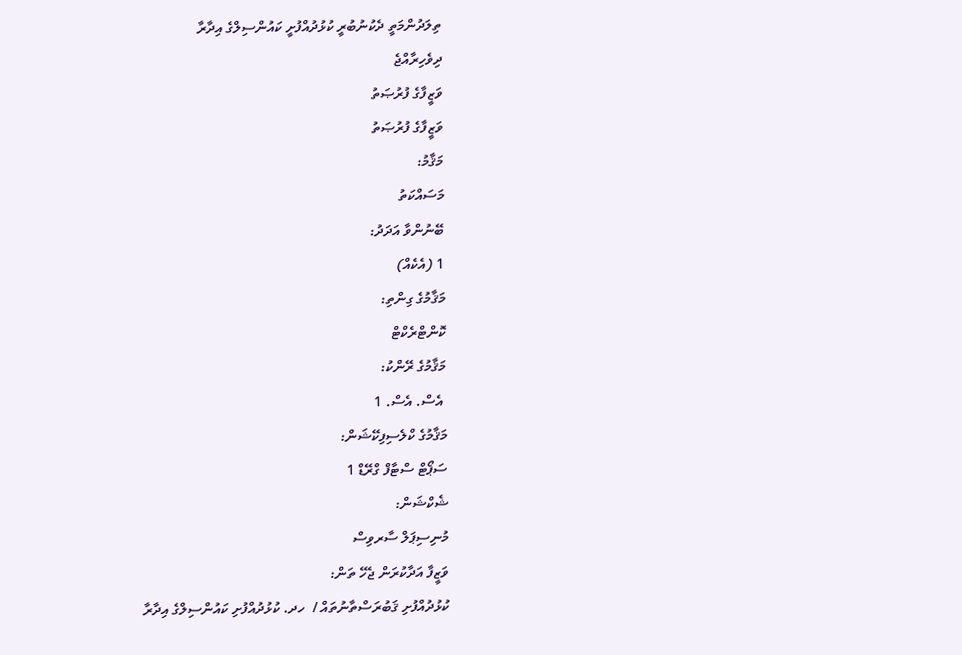ތިލަދުންމަތީ ދެކުނުބުރީ ކުޅުދުއްފުށީ ކައުންސިލްގެ އިދާރާ
ދިވެހިރާއްޖެ
ވަޒީފާގެ ފުރުޞަތު
ވަޒީފާގެ ފުރުޞަތު
މަޤާމު:
މަސައްކަތު
ބޭނުންވާ އަދަދު:
1 (އެކެއް)
މަޤާމުގެ ގިންތި:
ކޮންޓްރެކްޓް
މަޤާމުގެ ރޭންކު:
 އެސް. އެސް. 1
މަޤާމުގެ ކްލެސިފިކޭޝަން:
ސަޕޯޓް ސްޓާފް ގްރޭޑް 1
ޝެކްޝަން:
މުނިސިޕަލް ސާރވިސް
ވަޒީފާ އަދާކުރަން ޖެހޭ ތަން:
ކުޅުދުއްފުށި ޤަބުރަސްތާނުތައް /  ހދ. ކުޅުދުއްފުށި ކައުންސިލްގެ އިދާރާ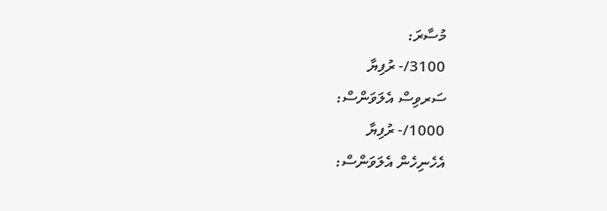މުސާރަ:
3100/- ރުފިޔާ
ސަރވިސް އެލަވަންސް:
1000/- ރުފިޔާ
އެހެނިހެން އެލަވަންސް: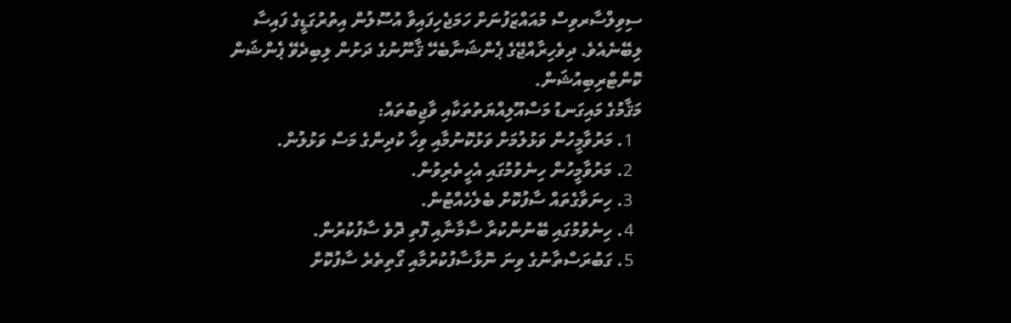ސިވިލްސާރވިސް މުއައްޒަފުނަށް ހަމަޖެހިފައިވާ އުސޫލުން އިތުރުގަޑީގެ ފައިސާ ލިބޭނެއެވެ. ދިވެހިރާއްޖޭގެ ޕެންޝަނާބެހޭ ޤާނޫނުގެ ދަށުން ލިބިދެވޭ ޕެންޝަން ކޮންޓްރިބިއުޝަން.
މަޤާމުގެ މައިގަނޑު މަސްއޫލިއްޔަތުތަކާއި ވާޖިބުތައް:
  1. މަރުވާމީހުން ވަޅުލުމަށް ވަޅުކޮނުމާއި ވިހާ ކުދިންގެ މަސް ވަޅުލުން.
  2. މަރުވާމީހުން ހިނެވުމުގައި އެހީތެރިވުން.
  3. ހިނަވާގެތައް ސާފުކޮށް ބެލެހެއްޓުން.
  4. ހިނެވުމުގައި ބޭނުންކުރާ ސާމާނާއި ފޮތި ދޮވެ ސާފުކުރުން.
  5. ގަބުރަސްތާނުގެ ވިނަ ނޮޅާސާފުކުރުމާއި ގޯތިތެރެ ސާފުކޮށް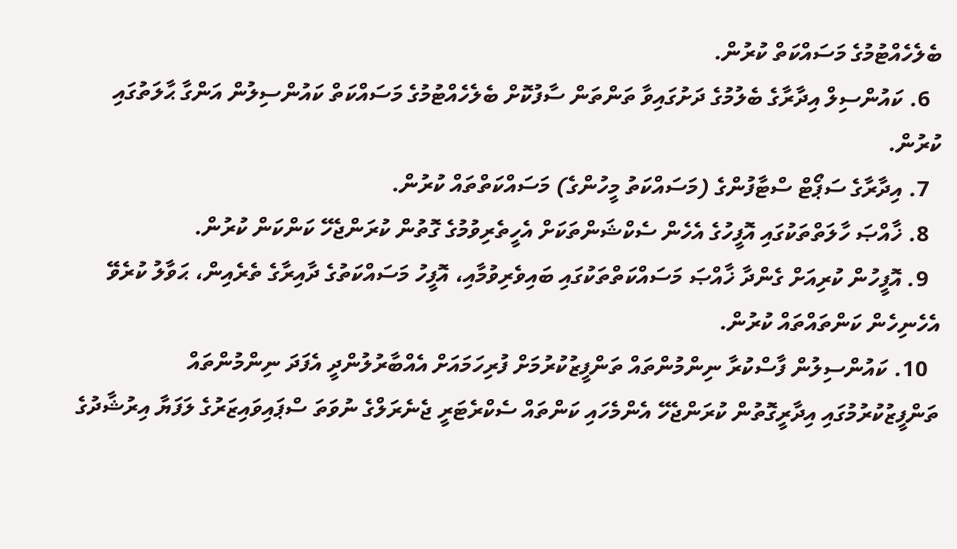ބެލެހެއްޓުމުގެ މަސައްކަތް ކުރުން.
  6. ކައުންސިލް އިދާރާގެ ބެލުމުގެ ދަށުގައިވާ ތަންތަން ސާފުކޮށް ބެލެހެއްޓުމުގެ މަސައްކަތް ކައުންސިލުން އަންގާ ޙާލަތުގައި ކުރުން.
  7. އިދާރާގެ ސަޕޯޓް ސްޓާފުންގެ (މަސައްކަތު މީހުންގެ) މަސައްކަތްތައް ކުރުން.
  8. ޚާއްޞަ ހާލަތްތަކުގައި އޮފީހުގެ އެހެން ސެކްޝަންތަކަށް އެހީތެރިވުމުގެ ގޮތުން ކުރަންޖެހޭ ކަންކަން ކުރުން.
  9. އޮފީހުން ކުރިއަށް ގެންދާ ޚާއްޞަ މަސައްކަތްތަކުގައި ބައިވެރިވުމާއި، އޮފީހު މަސައްކަތުގެ ދާއިރާގެ ތެރެއިން، ޙަވާލު ކުރެވޭ އެހެނިހެން ކަންތައްތައް ކުރުން.
  10. ކައުންސިލުން ފާސްކުރާ ނިންމުންތައް ތަންފީޒުކުރުމަށް ފުރިހަމައަށް އެއްބާރުލުންދީ އެފަދަ ނިންމުންތައް ތަންފީޒުކުރުމުގައި އިދާރީގޮތުން ކުރަންޖެހޭ އެންމެހައި ކަންތައް ސެކްރެޓަރީ ޖެނެރަލްގެ ނުވަތަ ސްޕައިވައިޒަރުގެ ލަފަޔާ އިރުޝާދުގެ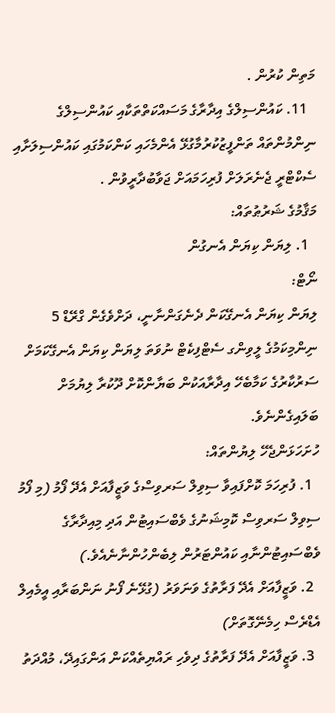މަތިން ކުރުން .
  11. ކައުންސިލްގެ އިދާރާގެ މަސައްކަތްތަކާއި ކައުންސިލްގެ ނިންމުންތައް ތަންފީޒުކުރުމާގުޅޭ އެންމެހައި ކަންކަމުގައި ކައުންސިލަށާއި ސެކްޓްރީ ޖެނެރަލަށް ފުރިހަމައަށް ޖަވާބުދާރީވުން .
މަޤާމުގެ ޝަރުޠުތައް:
  1. ލިޔަން ކިޔަން އެނގުން
ނޯޓް:
ލިޔަން ކިޔަން އެނގޭކަން ދެނެގަންނާނީ، ދަށްވެގެން ގްރޭޑް 5 ނިންމިކަމުގެ ލީވިންގ ސެޓްފިކެޓް ނުވަތަ ލިޔަން ކިޔަން އެނގޭކަމަށް ސަރުކާރުގެ ކަމާބެހޭ އިދާރާއަކުން ބަޔާންކޮށް ދޫކުރާ ލިޔުމަށް ބަލައިގެންނެވެ.
ހުށަހަޅަންޖެހޭ ލިޔުންތައް:
  1. ފުރިހަމަ ކޮށްފައިވާ ސިވިލް ސަރވިސްގެ ވަޒީފާއަށް އެދޭ ފޯމު (މި ފޯމު ސިވިލް ސަރވިސް ކޮމިޝަނުގެ ވެބްސައިޓުން އަދި މިއިދާރާގެ ވެބްސައިޓުންނާއި ކައުންޓަރުން ލިބެންހުންނާނެއެވެ.)
  2. ވަޒީފާއަށް އެދޭ ފަރާތުގެ ވަނަވަރު (ގުޅޭނެ ފޯނު ނަންބަރާއި އީމެއިލް އެޑްރެސް ހިމެނޭގޮތަށް)
  3. ވަޒީފާއަށް އެދޭ ފަރާތުގެ ދިވެހި ރައްޔިތެއްކަން އަންގައިދޭ، މުއްދަތު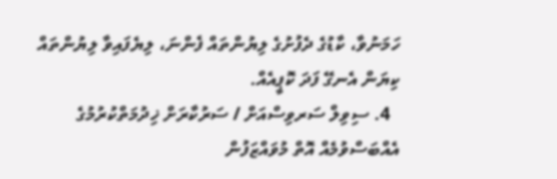ހަމަނުވާ، ކާޑުގެ ދެފުށުގެ ލިޔުންތައް ފެންނަ، ލިޔެފައިވާ ލިޔުންތައް ކިޔަން އެނގޭ ފަދަ ކޮޕީއެއް.
  4. ސިވިލް ސަރވިސްއަށް / ސަރުކާރަށް ޚިދުމަތްކުރުމުގެ އެއްބަސްވުމެއް އޮތް މުވައްޒަފުން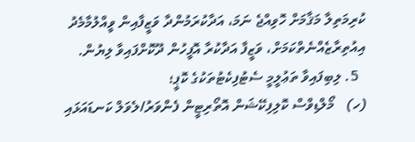ކުރިމަތިލާ މަޤާމަށް ހޮވިއްޖެ ނަމަ، އަދާކުރަމުންދާ ވަޒީފާއިން ވީއްލުމާމެދު އިއުތިރާޒެއްނެތްކަމަށް، ވަޒީފާ އަދާކުރާ އޮފީހުން ދޫކޮށްފައިވާ ލިޔުން.
  5. ލިބިފައިވާ ތަޢުލީމީ ސެޓުފިކެޓުތަކުގެ ކޮޕީ؛
(ހ)   މޯލްޑިވްސް ކޮލިފިކޭޝަން އޮތޯރިޓީން ފެންވަރު/ލެވަލް ކަނޑައަޅައި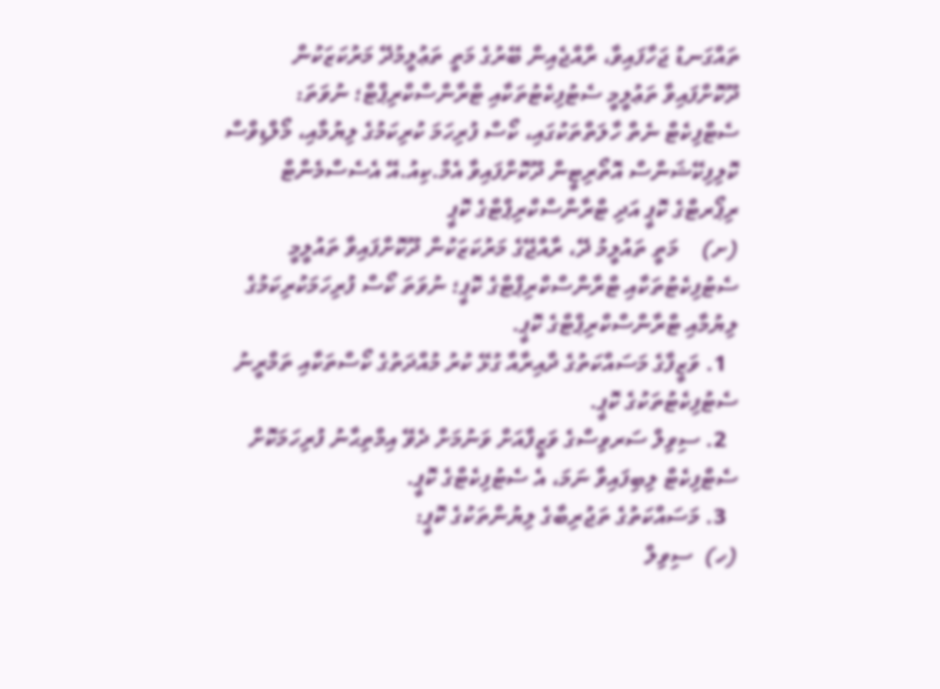ތައްގަނޑު ޖަހާފައިވާ، ރާއްޖެއިން ބޭރުގެ މަތީ ތަޢުލީމުދޭ މަރުކަޒަކުން ދޫކޮށްފައިވާ ތަޢުލީމީ ސެޓުފިކެޓުތަކާއި ޓްރާންސްކްރިޕްޓް؛ ނުވަތަ: ސެޓްފިކެޓް ނެތް ހާލަތްތަކުގައި، ކޯސް ފުރިހަމަ ކުރިކަމުގެ ލިޔުމާއި، މޯލްޑިވްސް ކޮލިފިކޭޝަންސް އޮތޯރިޓީން ދޫކޮށްފައިވާ އެމް.ކިއު.އޭ އެސެސްމެންޓް ރިޕޯރޓްގެ ކޮޕީ އަދި ޓްރާންސްކްރިޕްޓްގެ ކޮޕީ
(ށ)    މަތީ ތައުލީމު ދޭ، ރާއްޖޭގެ މަރުކަޒަކުން ދޫކޮށްފައިވާ ތައުލީމީ ސެޓުފިކެޓުތަކާއި ޓްރާންސްކްރިޕްޓްގެ ކޮޕީ؛ ނުވަތަ ކޯސް ފުރިހަމަކުރިކަމުގެ ލިޔުމާއި ޓްރާންސްކްރިޕްޓްގެ ކޮޕީ.
  1. ވަޒީފާގެ މަސައްކަތުގެ ދާއިރާއާ ގުޅޭ ކުރު މުއްދަތުގެ ކޯސްތަކާއި ތަމްރީނު ސެޓުފިކެޓުތަކުގެ ކޮޕީ.
  2. ސިވިލް ސަރވިސްގެ ވަޒީފާއަށް ވަނުމަށް ދެވޭ އިމްތިޙާނު ފުރިހަމަކޮށް ސެޓްފިކެޓް ލިބިފައިވާ ނަމަ، އެ ސެޓުފިކެޓްގެ ކޮޕީ.
  3. މަސައްކަތުގެ ތަޖުރިބާގެ ލިޔުންތަކުގެ ކޮޕީ:
(ހ)  ސިވިލް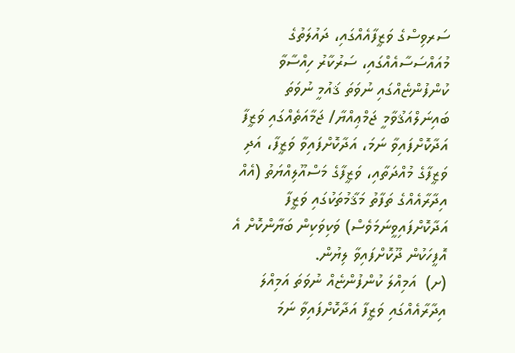ސަރވިސްގެ ވަޒީފާއެއްގައި، ދައުލަތުގެ މުއައްސަސާއެއްގައި، ސަރުކާރު ހިއްސާވާ ކުންފުންޏެއްގައި ނުވަތަ ޤައުމީ ނުވަތަ ބައިނަލްއަޤުވާމީ ޖަމްޢިއްޔާ/ ޖަމާއަތެއްގައި ވަޒީފާ އަދާކޮށްފައިވާ ނަމަ، އަދާކޮށްފައިވާ ވަޒީފާ، އަދި ވަޒީފާގެ މުއްދަތާއި، ވަޒީފާގެ މަސްއޫލިއްޔަތު (އެއް އިދާރާއެއްގެ ތަފާތު މަޤާމުތަކުގައި ވަޒީފާ އަދާކޮށްފައިވީނަމަވެސް) ވަކިވަކިން ބަޔާންކޮށް އެ އޮފީހަކުން ދޫކޮށްފައިވާ ލިޔުން.
(ށ)  އަމިއްލަ ކުންފުންޏެއް ނުވަތަ އަމިއްލަ އިދާރާއެއްގައި ވަޒީފާ އަދާކޮށްފައިވާ ނަމަ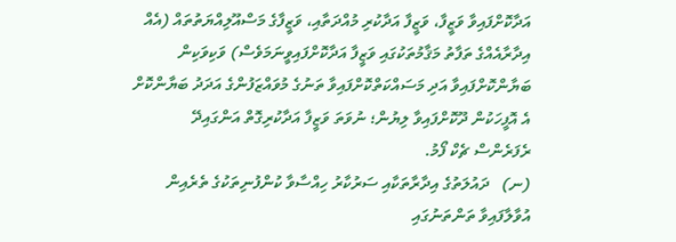އަދާކޮށްފައިވާ ވަޒީފާ، ވަޒީފާ އަދާކުރި މުއްދަތާއި، ވަޒީފާގެ މަސްއޫލިއްޔަތުތައް (އެއް އިދާރާއެއްގެ ތަފާތު މަޤާމުތަކުގައި ވަޒީފާ އަދާކޮށްފައިވީނަމަވެސް) ވަކިވަކިން ބަޔާންކޮށްފައިވާ އަދި މަސައްކަތްކޮށްފައިވާ ތަނުގެ މުވައްޒަފުންގެ އަދަދު ބަޔާންކޮށް އެ އޮފީހަކުން ދޫކޮށްފައިވާ ލިޔުން؛ ނުވަތަ ވަޒީފާ އަދާކުރިގޮތް އަންގައިދޭ ރެފަރެންސް ޗެކް ފޯމު.
(ނ)   ދައުލަތުގެ އިދާރާތަކާއި ސަރުކާރު ހިއްސާވާ ކުންފުނިތަކުގެ ތެރެއިން އުވާލާފައިވާ ތަންތަނުގައި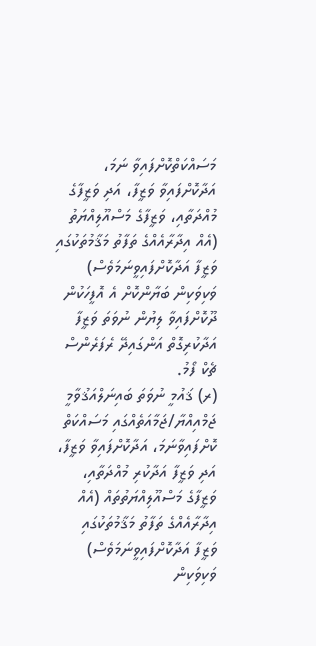މަސައްކަތްކޮށްފައިވާ ނަމަ،  އަދާކޮށްފައިވާ ވަޒީފާ، އަދި ވަޒީފާގެ މުއްދަތާއި، ވަޒީފާގެ މަސްއޫލިއްޔަތު (އެއް އިދާރާއެއްގެ ތަފާތު މަޤާމުތަކުގައި ވަޒީފާ އަދާކޮށްފައިވީނަމަވެސް) ވަކިވަކިން ބަޔާންކޮށް އެ އޮފީހަކުން ދޫކޮށްފައިވާ ލިޔުން ނުވަތަ ވަޒީފާ އަދާކުރިގޮތް އަންގައިދޭ ރެފަރެންސް ޗެކް ފޯމު.
(ރ) ޤައުމީ ނުވަތަ ބައިނަލްއަޤުވާމީ ޖަމްއިއްޔާ/ޖަމާއަތެއްގައި މަސައްކަތް ކޮށްފައިވާނަމަ، އަދާކޮށްފައިވާ ވަޒީފާ، އަދި ވަޒީފާ އަދާކުރި މުއްދަތާއި، ވަޒީފާގެ މަސްއޫލިއްޔަތުތައް (އެއް އިދާރާއެއްގެ ތަފާތު މަޤާމުތަކުގައި ވަޒީފާ އަދާކޮށްފައިވީނަމަވެސް) ވަކިވަކިން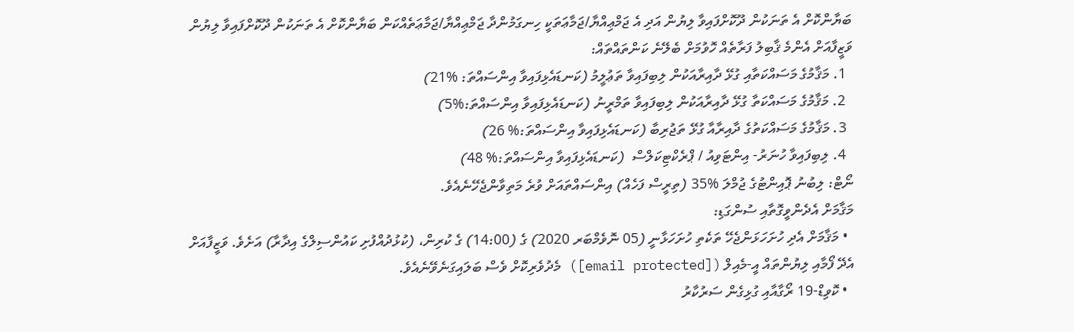ބަޔާންކޮށް އެ ތަނަކުން ދޫކޮށްފައިވާ ލިޔުން އަދި އެ ޖަމްޢިއްޔާ/ޖަމާޢަތަކީ ހިނގަމުންދާ ޖަމްޢިއްޔާ/ޖަމާޢަތެއްކަން ބަޔާންކޮށް އެ ތަނަކުން ދޫކޮށްފައިވާ ލިޔުން
ވަޒީފާއަށް އެންމެ ޤާބިލު ފަރާތެއް ހޮވުމަށް ބެލޭނެ ކަންތައްތައް:
  1. މަޤާމުގެ މަސައްކަތާއި ގުޅޭ ދާއިރާއަކުން ލިބިފައިވާ ތަޢުލީމު (ކަނޑައެޅިފައިވާ އިންސައްތަ: %21)
  2. މަޤާމުގެ މަސައްކަތާ ގުޅޭ ދާއިރާއަކުން ލިބިފައިވާ ތަމްރީނު (ކަނޑައެޅިފައިވާ އިންސައްތަ:%5)
  3. މަޤާމުގެ މަސައްކަތުގެ ދާއިރާއާ ގުޅޭ ތަޖުރިބާ (ކަނޑައެޅިފައިވާ އިންސައްތަ:% 26)
  4. ލިބިފައިވާ ހުނަރު- އިންޓަވިއު / ޕްރެކްޓިކަލްސް  (ކަނޑައެޅިފައިވާ އިންސައްތަ:% 48)
ނޯޓް: ލިބުނު ޕޮއިންޓުގެ ޖުމްލަ %35 (ތިރީސް ފަހެއް) އިންސައްތައަށް ވުރެ މަތިވާންޖެހޭނެއެވެ.
މަޤާމަށް އެދެންވީގޮތާއި ސުންގަޑި:
  • މަޤާމަށް އެދި ހުށަހަޅަންޖެހޭ ތަކެތި ހުށަހަޅާނީ (05 ނޮވެމްބަރ 2020) ގެ (14:00) ގެ ކުރިން، (ކުޅުދުއްފުށި ކައުންސިލްގެ އިދާރާ) އަށެވެ. ވަޒީފާއަށް އެދޭ ފޯމާއި ލިޔުންތައް އީ-މެއިލް ([email protected]) މެދުވެރިކޮށް ވެސް ބަލައިގަނެވޭނެއެވެ.
  • ކޮވިޑް-19 ރޯގާއާއި ގުޅިގެން ސަރުކާރު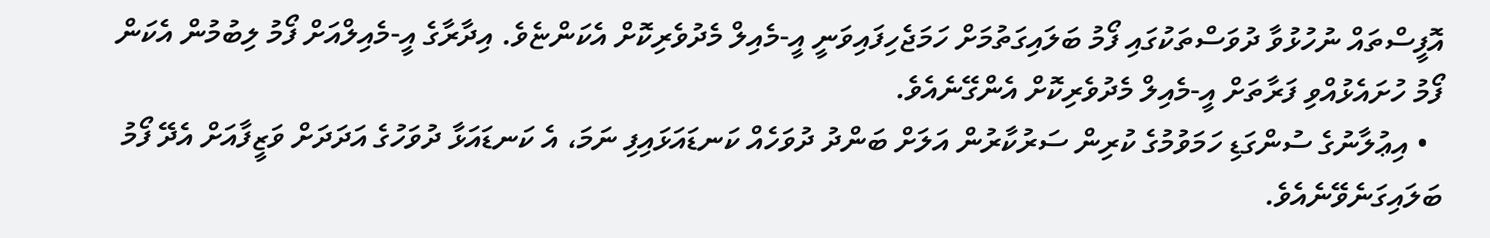އޮފީސްތައް ނުހުޅުވާ ދުވަސްތަކުގައި ފޯމު ބަލައިގަތުމަށް ހަމަޖެހިފައިވަނީ އީ-މެއިލް މެދުވެރިކޮށް އެކަންޏެވެ. އިދާރާގެ އީ-މެއިލްއަށް ފޯމު ލިބުމުން އެކަން ފޯމު ހުށައެޅުއްވި ފަރާތަށް އީ-މެއިލް މެދުވެރިކޮށް އެންގޭނެއެވެ.
  • އިޢުލާނުގެ ސުންގަޑި ހަމަވުމުގެ ކުރިން ސަރުކާރުން އަލަށް ބަންދު ދުވަހެއް ކަނޑައަޅައިފި ނަމަ، އެ ކަނޑައަޅާ ދުވަހުގެ އަދަދަށް ވަޒީފާއަށް އެދޭ ފޯމު ބަލައިގަނެވޭނެއެވެ.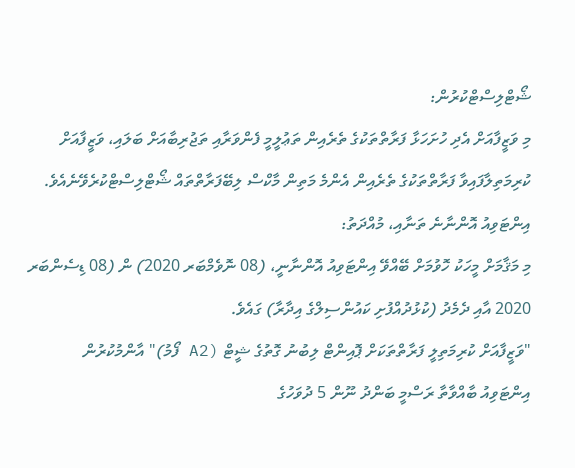ޝޯޓްލިސްޓްކުރުން:
މި ވަޒީފާއަށް އެދި ހުށަހަޅާ ފަރާތްތަކުގެ ތެރެއިން ތަޢުލީމީ ފެންވަރާއި ތަޖުރިބާއަށް ބަލައި، ވަޒީފާއަށް ކުރިމަތިލާފައިވާ ފަރާތްތަކުގެ ތެރެއިން އެންމެ މަތިން މާކްސް ލިބޭފަރާތްތައް ޝޯޓްލިސްޓްކުރެވޭނެއެވެ.
އިންޓަވިއު އޮންނާނެ ތަނާއި، މުއްދަތު:
މި މަޤާމަށް މީހަކު ހޮވުމަށް ބޭއްވޭ އިންޓަވިއު އޮންނާނީ، (08 ނޮވެމްބަރ 2020) ން (08 ޑިސެންބަރ 2020 އާއި ދެމެދު (ކުޅުދުއްފުށި ކައުންސިލްގެ އިދާރާ) ގައެވެ.
"ވަޒީފާއަށް ކުރިމަތިލީ ފަރާތްތަކަށް ޕޮއިންޓް ލިބުނު ގޮތުގެ ޝީޓް (A2 ފޯމު)" އާންމުކުރުން
އިންޓަވިއު ބާއްވާތާ ރަސްމީ ބަންދު ނޫން 5 ދުވަހުގެ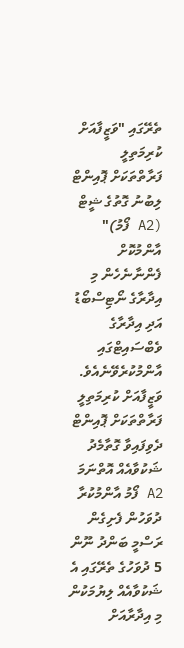ތެރޭގައި "ވަޒީފާއަށް ކުރިމަތިލީ ފަރާތްތަކަށް ޕޮއިންޓް ލިބުނު ގޮތުގެ ޝީޓް (A2 ފޯމު)" އާންމުކޮށް ފެންނާނެހެން މި އިދާރާގެ ނޯޓިސްބޯޑު އަދި އިދާރާގެ ވެބްސައިޓްގައި އާންމުކުރެވޭނެއެވެ. ވަޒީފާއަށް ކުރިމަތިލީ ފަރާތްތަކަށް ޕޮއިންޓް ދެވިފައިވާ ގޮތާމެދު ޝަކުވާއެއް އޮތްނަމަ A2 ފޯމު އާންމުކުރާ ދުވަހުން ފެށިގެން ރަސްމީ ބަންދު ނޫން 5 ދުވަހުގެ ތެރޭގައި އެ ޝަކުވާއެއް ލިޔުމަކުން މި އިދާރާއަށް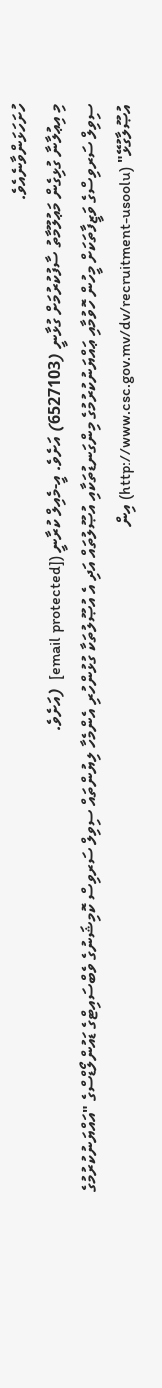ހުށަހަޅަންވާނެއެވެ.
މި އިޢުލާނާ ގުޅިގެން މަޢުލޫމާތު ސާފުކުރުމަށް ގުޅާނީ (6527103) އަށެވެ. އީ-މެއިލް ކުރާނީ ([email protected]  (އަށެވެ.
ސިވިލް ސަރވިސްގެ ވަޒީފާތަކަށް މީހުން ހޮވުމާއި ޢައްޔަނުކުރުމުގެ މިންގަނޑުތަކާއި އުޞޫލުތައް އަދި އެ އުޞޫލުތަކާ ގުޅުންހުރި އެންމެހާ ލިޔުންތައް ސިވިލް ސަރވިސް ކޮމިޝަނުގެ ވެބްސައިޓްގެ ޑައުންލޯޑްސްގެ "އައްޔަނުކުރުމުގެ އުޞޫލާގުޅޭ" (http://www.csc.gov.mv/dv/recruitment-usoolu) އިން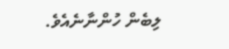ލިބެން ހުންނާނެއެވެ.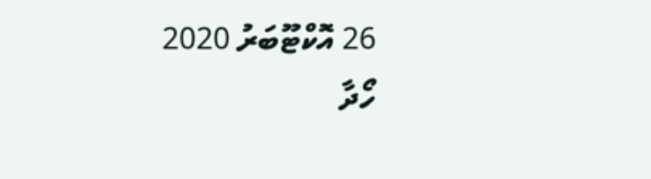26 އޮކްޓޫބަރު 2020
ހޯދާ